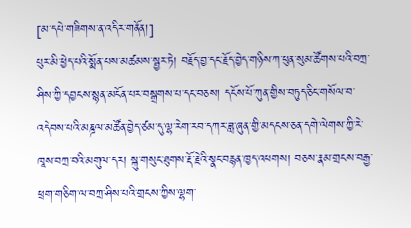[མ་དཔེ་གཟིགས་ན་འདིར་གནོན།]
པུར་མི་ཕྱེད་པའི་སྨོན་པས་མཚམས་སྦྱར་ཏེ། བརྗོད་བྱ་དང་རྗོད་བྱེད་གཉིས་ཀ་ཕུན་སུམ་ཚོགས་པའི་བཀྲ་ཤིས་ཀྱི་དབྱངས་སྙན་མངོན་པར་བསྒྲགས་པ་དང་བཅས། དངོས་པོ་ཀུན་གྱིས་བཏུད་ཅིང་གསོལ་བ་འདེབས་པའི་མཎྜལ་མཚོན་བྱེད་ཙམ་དུ་ལྷ་རེག་རབ་དཀར་ཟླ་ཞུན་གྱི་མདངས་ཅན་དགེ་ལེགས་ཀྱི་རེ་ཁཱས་བཀྲ་བའི་མགུལ་དར། སྐུ་གསུང་ཐུགས་རྡོ་རྗེའི་སྣང་བརྙན་ཁྱད་འཕགས། བཅས་རྣམ་གྲངས་བརྒྱ་ཕྲག་གཅིག་ལ་བཀྲ་ཤིས་པའི་གྲངས་ཀྱིས་ལྷག་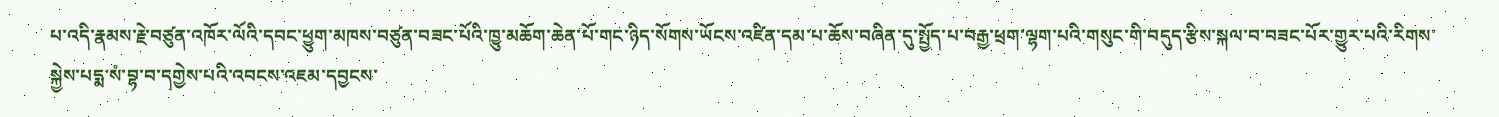པ་འདི་རྣམས་རྗེ་བཙུན་འཁོར་ལོའི་དབང་ཕྱུག་མཁས་བཙུན་བཟང་པོའི་ཁྱུ་མཆོག་ཆེན་པོ་གང་ཉིད་སོགས་ཡོངས་འཛིན་དམ་པ་ཆོས་བཞིན་དུ་སྤྱོད་པ་བརྒྱ་ཕྲག་ལྷག་པའི་གསུང་གི་བདུད་རྩིས་སྐལ་བ་བཟང་པོར་གྱུར་པའི་རིགས་སྐྱེས་པདྨ་སཾ་བྷ་བ་དགྱེས་པའི་འབངས་འཇམ་དབྱངས་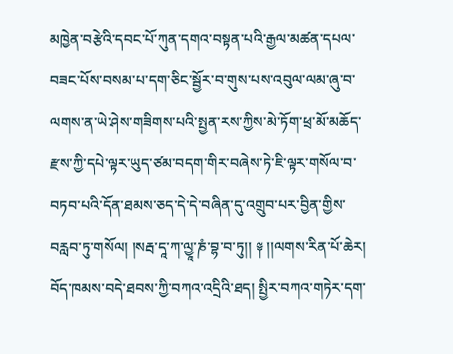མཁྱེན་བརྩེའི་དབང་པོ་ཀུན་དགའ་བསྟན་པའི་རྒྱལ་མཚན་དཔལ་བཟང་པོས་བསམ་པ་དག་ཅིང་སྦྱོར་བ་གུས་པས་འབུལ་ལམ་ཞུ་བ་ལགས་ན་ཡེ་ཤེས་གཟིགས་པའི་སྤྱན་རས་ཀྱིས་མེ་ཏོག་ཕྲ་མོ་མཆོད་རྫས་ཀྱི་དཔེ་ལྟར་ཡུད་ཙམ་བདག་གིར་བཞེས་ཏེ་ཇི་ལྟར་གསོལ་བ་བཏབ་པའི་དོན་ཐམས་ཅད་དེ་དེ་བཞིན་དུ་འགྲུབ་པར་བྱིན་གྱིས་བརླབ་ཏུ་གསོལ། །སརྦ་དཱ་ཀ་ལྱཱ་ཎཾ་བྷ་བ་ཏུ།། ༈ །།ལགས་རིན་པོ་ཆེར། བོད་ཁམས་བདེ་ཐབས་ཀྱི་བཀའ་འདྲིའི་ཐད། སྤྱིར་བཀའ་གཏེར་དག་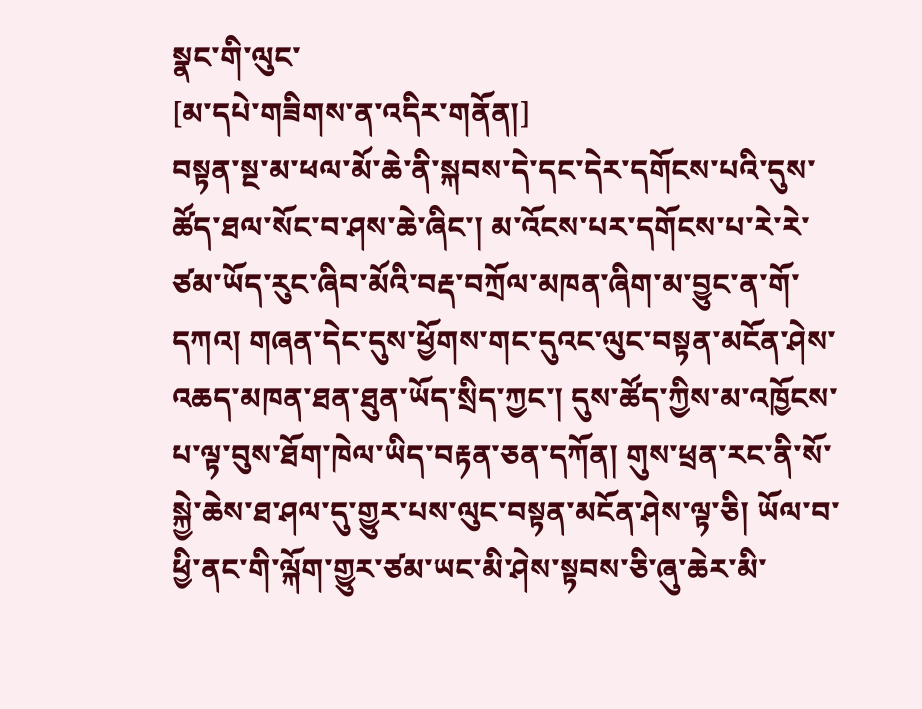སྣང་གི་ལུང་
[མ་དཔེ་གཟིགས་ན་འདིར་གནོན།]
བསྟན་སྔ་མ་ཕལ་མོ་ཆེ་ནི་སྐབས་དེ་དང་དེར་དགོངས་པའི་དུས་ཚོད་ཐལ་སོང་བ་ཤས་ཆེ་ཞིང་། མ་འོངས་པར་དགོངས་པ་རེ་རེ་ཙམ་ཡོད་རུང་ཞིབ་མོའི་བརྡ་བཀྲོལ་མཁན་ཞིག་མ་བྱུང་ན་གོ་དཀའ། གཞན་དེང་དུས་ཕྱོགས་གང་དུའང་ལུང་བསྟན་མངོན་ཤེས་འཆད་མཁན་ཐན་ཐུན་ཡོད་སྲིད་ཀྱང་། དུས་ཚོད་ཀྱིས་མ་འཁྱོངས་པ་ལྟ་བུས་ཐོག་ཁེལ་ཡིད་བརྟན་ཅན་དཀོན། གུས་ཕྲན་རང་ནི་སོ་སྐྱེ་ཆེས་ཐ་ཤལ་དུ་གྱུར་པས་ལུང་བསྟན་མངོན་ཤེས་ལྟ་ཅི། ཡོལ་བ་ཕྱི་ནང་གི་ལྐོག་གྱུར་ཙམ་ཡང་མི་ཤེས་སྟབས་ཅི་ཞུ་ཆེར་མི་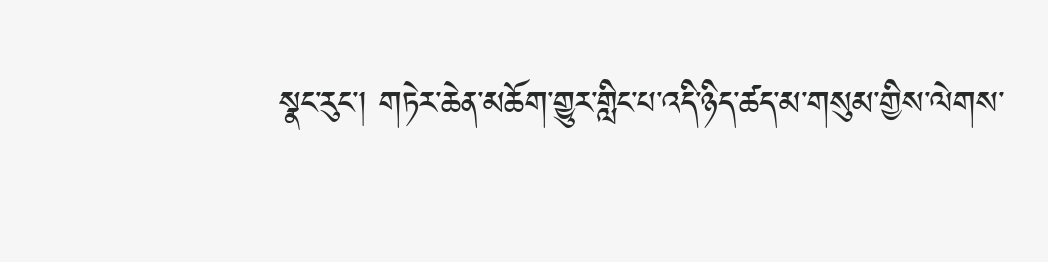སྣང་རུང་། གཏེར་ཆེན་མཆོག་གྱུར་གླིང་པ་འདི་ཉིད་ཚད་མ་གསུམ་གྱིས་ལེགས་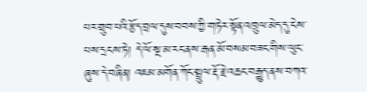པར་གྲུབ་པའི་རྩོད་བྲལ་དུས་བབས་ཀྱི་གཏེར་སྟོན་འཁྲུལ་མེད་དུ་ངེས་པས་དྲངས་ཏེ། དེ་ལོ་སྔ་མ་རང་ནས་རྒན་མོ་བསམ་བཟང་གིས་ལུང་ཞུས་དེ་བཞིན། འཇམ་མགོན་ཀོང་སྤྲུལ་རྡོ་རྗེ་འཆང་བརྒྱུད་ནས་བཀའ་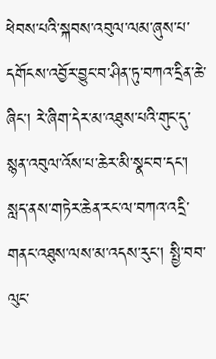ཕེབས་པའི་སྐབས་འབུལ་ལམ་ཞུས་པ་དགོངས་འབྱོར་བྱུང་བ་ཤིན་ཏུ་བཀའ་དྲིན་ཆེ་ཞིང་། རེ་ཞིག་དེར་མ་འཐུས་པའི་གུང་དུ་སྙན་འབུལ་འོས་པ་ཆེར་མི་སྣང་བ་དང་། སླད་ནས་གཏེར་ཆེན་རང་ལ་བཀའ་འདྲི་གནང་འཐུས་ལས་མ་འདས་རུང་། སྤྱི་བབ་ལུང་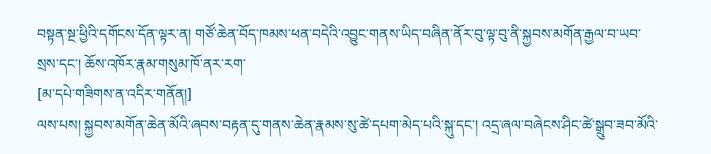བསྟན་སྔ་ཕྱིའི་དགོངས་དོན་ལྟར་ན། གཙོ་ཆེན་བོད་ཁམས་ཕན་བདེའི་འབྱུང་གནས་ཡིད་བཞིན་ནོར་བུ་ལྟ་བུ་ནི་སྐྱབས་མགོན་རྒྱལ་བ་ཡབ་སྲས་དང་། ཆོས་འཁོར་རྣམ་གསུམ་ཁོ་ནར་རག་
[མ་དཔེ་གཟིགས་ན་འདིར་གནོན།]
ལས་པས། སྐྱབས་མགོན་ཆེན་མོའི་ཞབས་བརྟན་དུ་གནས་ཆེན་རྣམས་སུ་ཚེ་དཔག་མེད་པའི་སྐུ་དང་། འདྲ་ཞལ་བཞེངས་ཤིང་ཚེ་སྒྲུབ་ཟབ་མོའི་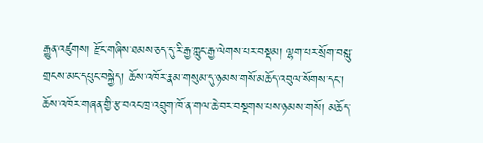རྒྱུན་འཛུགས། རྫོང་གཞིས་ཐམས་ཅད་དུ་རི་རྒྱ་ཀླུང་རྒྱ་ལེགས་པར་བསྡམ། ལྷག་པར་སྲོག་བསླུ་གྲངས་མང་དཔུང་བསྐྱེད། ཆོས་འཁོར་རྣམ་གསུམ་དུ་ཉམས་གསོ་མཆོད་འབུལ་སོགས་དང་། ཆོས་འཁོར་གཞན་གྱི་རྩ་བའང་ཁྲ་འབྲུག་ཁོ་ན་གལ་ཆེ་བར་བསྔགས་པས་ཉམས་གསོ། མཆོད་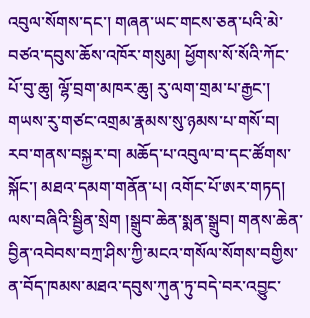འབུལ་སོགས་དང་། གཞན་ཡང་གངས་ཅན་པའི་མེ་བཙའ་དབུས་ཆོས་འཁོར་གསུམ། ཕྱོགས་སོ་སོའི་ཀོང་པོ་བུ་ཆུ། ལྷོ་བྲག་མཁར་ཆུ། རུ་ལག་གྲམ་པ་རྒྱང་། གཡས་རུ་གཙང་འགྲམ་རྣམས་སུ་ཉམས་པ་གསོ་བ། རབ་གནས་བསྐྱར་བ། མཆོད་པ་འབུལ་བ་དང་ཚོགས་སྐོང་། མཐའ་དམག་གནོན་པ། འགོང་པོ་ཨར་གཏད། ལས་བཞིའི་སྦྱིན་སྲེག །སྒྲུབ་ཆེན་སྨན་སྒྲུབ། གནས་ཆེན་བྱིན་འབེབས་བཀྲ་ཤིས་ཀྱི་མངའ་གསོལ་སོགས་བགྱིས་ན་བོད་ཁམས་མཐའ་དབུས་ཀུན་ཏུ་བདེ་བར་འབྱུང་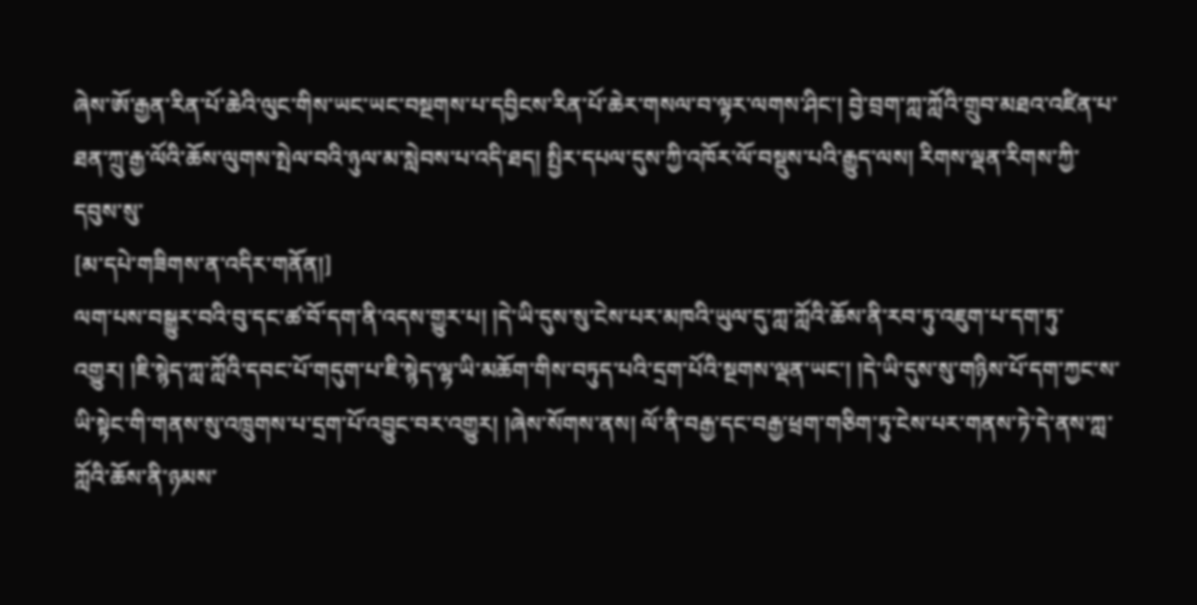ཞེས་ཨོ་རྒྱན་རིན་པོ་ཆེའི་ལུང་གིས་ཡང་ཡང་བསྔགས་པ་དབྱིངས་རིན་པོ་ཆེར་གསལ་བ་ལྟར་ལགས་ཤིང་། བྱེ་བྲག་ཀླ་ཀློའི་གྲུབ་མཐའ་འཛིན་པ་ཐན་ཀྲུ་རྒྱ་ལོའི་ཆོས་ལུགས་སྤེལ་བའི་ཉུལ་མ་སླེབས་པ་འདི་ཐད། སྤྱིར་དཔལ་དུས་ཀྱི་འཁོར་ལོ་བསྡུས་པའི་རྒྱུད་ལས། རིགས་ལྡན་རིགས་ཀྱི་དབུས་སུ་
[མ་དཔེ་གཟིགས་ན་འདིར་གནོན།]
ལག་པས་བསྒྱུར་བའི་བུ་དང་ཚ་བོ་དག་ནི་འདས་གྱུར་པ། །དེ་ཡི་དུས་སུ་ངེས་པར་མཁའི་ཡུལ་དུ་ཀླ་ཀློའི་ཆོས་ནི་རབ་ཏུ་འཇུག་པ་དག་ཏུ་འགྱུར། །ཇི་སྙེད་ཀླ་ཀློའི་དབང་པོ་གདུག་པ་ཇི་སྙེད་ལྷ་ཡི་མཆོག་གིས་བཏུད་པའི་དྲག་པོའི་སྔགས་ལྡན་ཡང་། །དེ་ཡི་དུས་སུ་གཉིས་པོ་དག་ཀྱང་ས་ཡི་སྟེང་གི་གནས་སུ་འཁྲུགས་པ་དྲག་པོ་འབྱུང་བར་འགྱུར། །ཞེས་སོགས་ནས། ལོ་ནི་བརྒྱ་དང་བརྒྱ་ཕྲག་གཅིག་ཏུ་ངེས་པར་གནས་ཏེ་དེ་ནས་ཀླ་ཀློའི་ཆོས་ནི་ཉམས་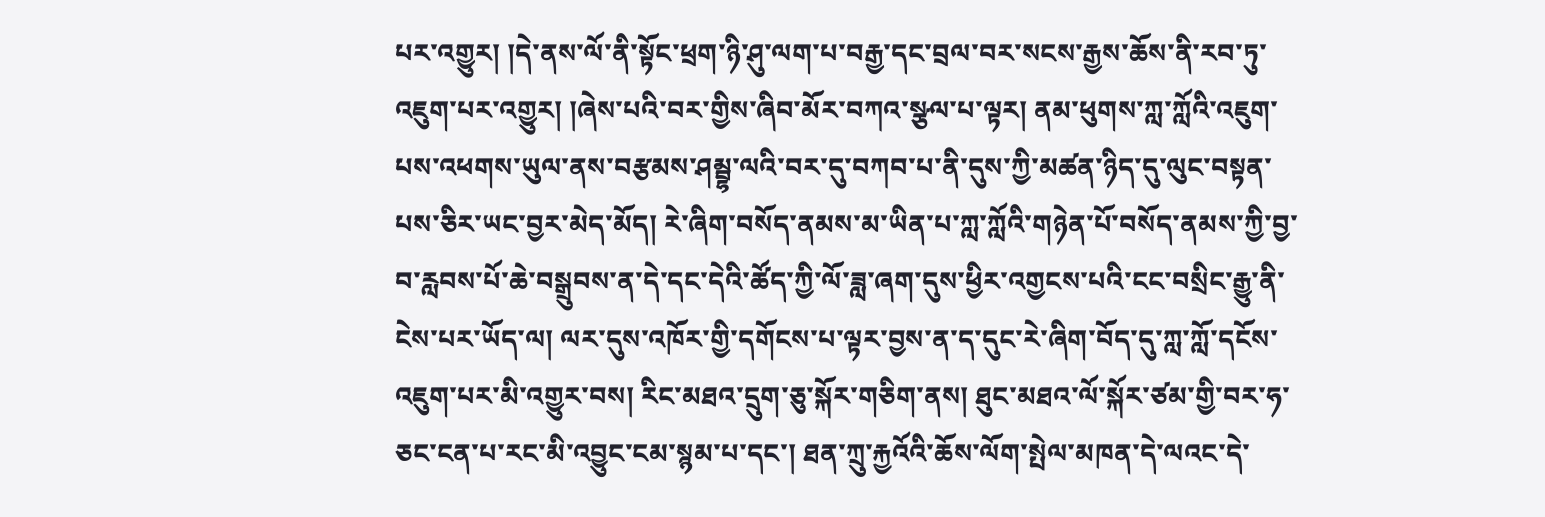པར་འགྱུར། །དེ་ནས་ལོ་ནི་སྟོང་ཕྲག་ཉི་ཤུ་ལག་པ་བརྒྱ་དང་བྲལ་བར་སངས་རྒྱས་ཆོས་ནི་རབ་ཏུ་འཇུག་པར་འགྱུར། །ཞེས་པའི་བར་གྱིས་ཞིབ་མོར་བཀའ་སྩལ་པ་ལྟར། ནམ་ཕུགས་ཀླ་ཀློའི་འཇུག་པས་འཕགས་ཡུལ་ནས་བརྩམས་ཤམྦྷ་ལའི་བར་དུ་བཀབ་པ་ནི་དུས་ཀྱི་མཚན་ཉིད་དུ་ལུང་བསྟན་པས་ཅིར་ཡང་བྱར་མེད་མོད། རེ་ཞིག་བསོད་ནམས་མ་ཡིན་པ་ཀླ་ཀློའི་གཉེན་པོ་བསོད་ནམས་ཀྱི་བྱ་བ་རླབས་པོ་ཆེ་བསྒྲུབས་ན་དེ་དང་དེའི་ཚོད་ཀྱི་ལོ་ཟླ་ཞག་དུས་ཕྱིར་འགྱངས་པའི་ངང་བསྲིང་རྒྱུ་ནི་ངེས་པར་ཡོད་ལ། ལར་དུས་འཁོར་གྱི་དགོངས་པ་ལྟར་བྱས་ན་ད་དུང་རེ་ཞིག་བོད་དུ་ཀླ་ཀློ་དངོས་འཇུག་པར་མི་འགྱུར་བས། རིང་མཐའ་དྲུག་ཅུ་སྐོར་གཅིག་ནས། ཐུང་མཐའ་ལོ་སྐོར་ཙམ་གྱི་བར་ཧ་ཅང་ངན་པ་རང་མི་འབྱུང་ངམ་སྙམ་པ་དང་། ཐན་ཀྲུ་རྐྱའོའི་ཆོས་ལོག་སྤེལ་མཁན་དེ་ལའང་དེ་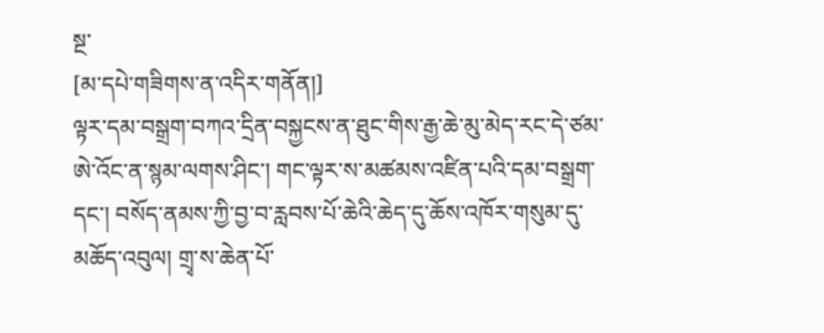སྔ་
[མ་དཔེ་གཟིགས་ན་འདིར་གནོན།]
ལྟར་དམ་བསྒྲག་བཀའ་དྲིན་བསྐྱངས་ན་ཐུང་གིས་རྒྱ་ཆེ་མུ་མེད་རང་དེ་ཙམ་ཨེ་འོང་ན་སྙམ་ལགས་ཤིང་། གང་ལྟར་ས་མཚམས་འཛིན་པའི་དམ་བསྒྲག་དང་། བསོད་ནམས་ཀྱི་བྱ་བ་རླབས་པོ་ཆེའི་ཆེད་དུ་ཆོས་འཁོར་གསུམ་དུ་མཆོད་འབུལ། གྲྭ་ས་ཆེན་པོ་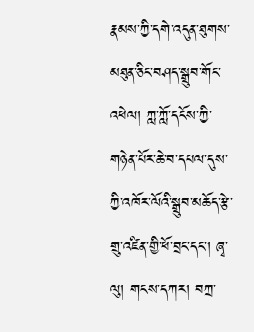རྣམས་ཀྱི་དགེ་འདུན་ཐུགས་མཐུན་ཅིང་བཤད་སྒྲུབ་གོང་འཕེལ། ཀླ་ཀློ་དངོས་ཀྱི་གཉེན་པོར་ཆེ་བ་དཔལ་དུས་ཀྱི་འཁོར་ལོའི་སྒྲུབ་མཆོད་རྩེ་གྲུ་འཛིན་གྱི་ཕོ་བྲང་དང་། ཞྭ་ལུ། གངས་དཀར། བཀྲ་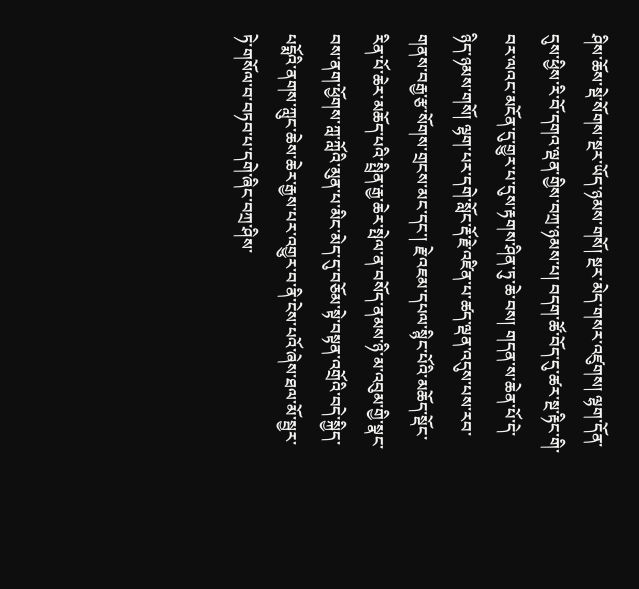ཤིས་ཆོས་སྡེ་སོགས་སྔར་ཡོད་ཉམས་གསོ། སྔར་མེད་གསར་འཛུགས། ལྷག་དོན་དུས་ཕྱིས་རི་བོ་དགའ་ལྡན་གྱིས་བཀྲ་ཉམས་པ། བདག་ཚོ་བོད་དུ་ཚར་སྔ་རྟིང་གི་བར་ལའང་མངོན་དུ་གྱུར་པ་དུས་རྟགས་ཤིན་ཏུ་ཆེ་བས། གདན་ས་ཆེན་པོ་དེ་ཉིད་ཉམས་གསོ། ལྷག་པར་དགེ་སློང་རྡོ་རྗེ་འཛིན་པ་ཚད་ལྡན་འདུས་པས་རབ་གནས་བརྒྱ་རྩ་སོགས་གྲངས་མང་དང་། རྗེ་འཇམ་དཔལ་སྙིང་པོའི་མཆོད་སྡོང་རིན་པོ་ཆེར་མཆོད་པའི་སྤྲིན་རྒྱ་ཆེར་སྤེལ་ན་བསོད་ནམས་ཉི་མ་འབུམ་གྱི་སྣང་བས་ནག་ཕྱོགས་ཀླ་ཀློའི་མུན་པ་མིང་མེད་དུ་བཅོམ་སྟེ་བསྟན་འགྲོའི་བདེ་སྐྱིད་པདྨོའི་ནགས་ཀླུང་ཆེས་ཆེར་རྒྱས་པར་འགྱུར་བ་ནི་ངེས་པའོ་ཞེས་ཐལ་མོ་སྦྱར་ཏེ་གསོལ་བ་བཏབ་པ་དགེ་ཞིང་བཀྲ་ཤིས་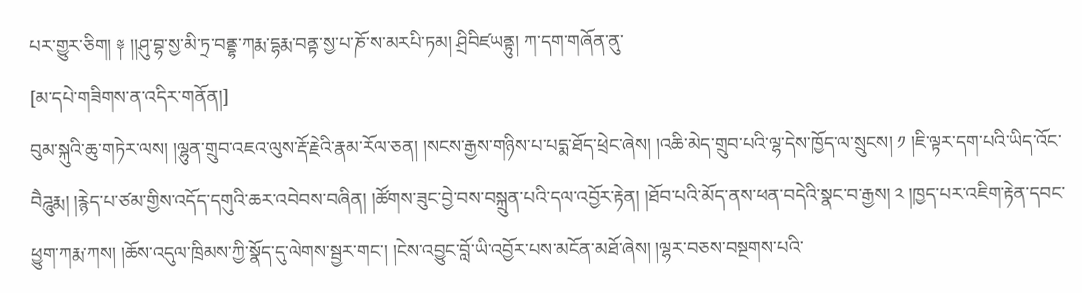པར་གྱུར་ཅིག། ༈ །།ཤུ་བྷ་སྱ་མི་ཏྲ་བནྡྷ་ཀརྨ་དྷརྨ་བནྟ་སྱ་པ་ཎོ་ས་མརཔི་ཏམ། ཤྲིབིཛཡནྟུ། ཀ་དག་གཞོན་ནུ་
[མ་དཔེ་གཟིགས་ན་འདིར་གནོན།]
བུམ་སྐུའི་ཆུ་གཏེར་ལས། །ལྷུན་གྲུབ་འཇའ་ལུས་རྡོ་རྗེའི་རྣམ་རོལ་ཅན། །སངས་རྒྱས་གཉིས་པ་པདྨ་ཐོད་ཕྲེང་ཞེས། །འཆི་མེད་གྲུབ་པའི་ལྷ་དེས་ཁྱོད་ལ་སྲུངས། ༡ །ཇི་ལྟར་དག་པའི་ཡིད་འོང་བཻཌཱུརྨ། །རྙེད་པ་ཙམ་གྱིས་འདོད་དགུའི་ཆར་འབེབས་བཞིན། །ཚོགས་ཟུང་བྱེ་བས་བསྐྲུན་པའི་དལ་འབྱོར་རྟེན། །ཐོབ་པའི་མོད་ནས་ཕན་བདེའི་སྣང་བ་རྒྱས། ༢ །ཁྱད་པར་འཇིག་རྟེན་དབང་ཕྱུག་ཀརྨ་ཀས། །ཆོས་འདུལ་ཁྲིམས་ཀྱི་སྣོད་དུ་ལེགས་སྦྱར་གང་། །ངེས་འབྱུང་བློ་ཡི་འབྱོར་པས་མངོན་མཐོ་ཞེས། །ལྷར་བཅས་བསྔགས་པའི་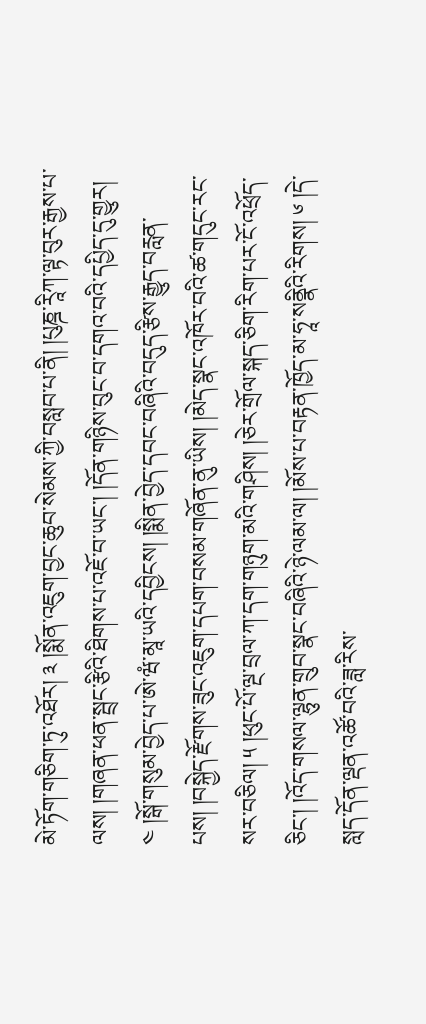མེ་ཏོག་གཅིག་ཏུ་འཐོར། ༣ །སྨོན་འཇུག་བྱང་ཆུབ་སེམས་ཀྱི་བསླབ་པ་ནི། །པུཎྜ་རཱིཀ་ལྟ་བུར་རྒྱས་པ་ལས། །གཞན་ཕན་སྦྲང་རྩིའི་ཐིགས་པ་འཇོ་བ་ཡང་། །དོན་གཉིས་བུང་བ་དགའ་བའི་དཔྱིད་དུ་གྱུར། ༤ །སྒོ་གསུམ་བྱེད་པ་ཨེ་ཝཾ་མཱ་ཡའི་དབྱིངས། །སྨིན་བྱེད་དབང་བཞིའི་བདུད་རྩིས་རྒྱུད་བརླན་པས། །བསྐྱེད་རྫོགས་ཟུང་འཇུག་དཔག་བསམ་གཞོན་ནུ་ཡིས། །མེད་སྣང་འཁོར་བའི་ཚ་གདུང་རང་སར་བཅིལ། ༥ །ཕུང་པོ་ལྔ་བྲལ་ཀ་དག་གཉུག་མའི་གཤིས། །ཅེར་གྲོལ་སྐད་ཅིག་རིག་པར་ངོ་འཕྲོད་ཅིང་། །འོད་གསལ་ལྷུན་གྲུབ་སྣང་བཞིའི་ཉེ་ལམ་ལ། །མོས་པ་བརྟན་ཁྱོད་མ་ཧཱ་སནྣིའི་རིགས། ༦ །དེ་སླད་དོན་ལྡན་འཚོ་བའི་ཟླ་རིས་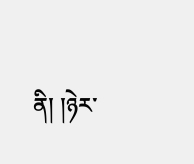ནི། །ཉེར་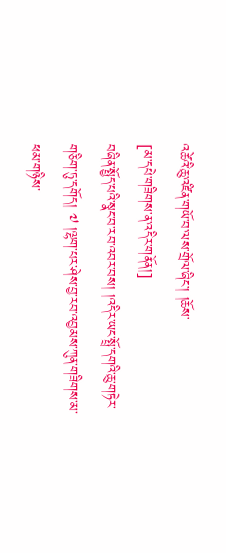འཚེའི་ཆུ་འཛིན་གཡོ་བ་ལས་གྲོལ་ཞིང་། །ཆོས་
[མ་དཔེ་གཟིགས་ན་འདིར་གནོན།]
བཞིན་སྤྱོད་པའི་སྣང་བ་རབ་འབར་བས། །འདིར་ཡང་སྤྲོ་དགའི་ཆུ་གཏེར་གཅིག་ཏུ་དགོད། ༧ །ལྷག་པར་ཤེས་བྱ་རབ་འབྱམས་ཀུན་གཟིགས་མ་ཕམ་གཉིས་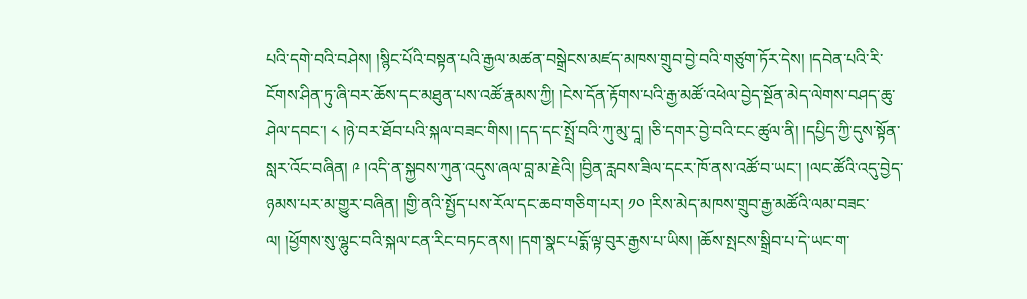པའི་དགེ་བའི་བཤེས། །སྙིང་པོའི་བསྟན་པའི་རྒྱལ་མཚན་བསྒྲེངས་མཛད་མཁས་གྲུབ་བྱེ་བའི་གཙུག་ཏོར་དེས། །དབེན་པའི་རི་ངོགས་ཤིན་ཏུ་ཞི་བར་ཆོས་དང་མཐུན་པས་འཚོ་རྣམས་ཀྱི། །ངེས་དོན་རྟོགས་པའི་རྒྱ་མཚོ་འཕེལ་བྱེད་སྔོན་མེད་ལེགས་བཤད་ཆུ་ཤེལ་དབང་། ༨ །ཉེ་བར་ཐོབ་པའི་སྐལ་བཟང་གིས། །དད་དང་སྤྲོ་བའི་ཀུ་མུ་དཱ། །ཅི་དགར་བྱེ་བའི་ངང་ཚུལ་ནི། །དཔྱིད་ཀྱི་དུས་སྟོན་སླར་འོང་བཞིན། ༩ །འདི་ན་སྐྱབས་ཀུན་འདུས་ཞལ་བླ་མ་རྗེའི། །བྱིན་རླབས་ཟིལ་དངར་ཁོ་ནས་འཚོ་བ་ཡང་། །ལང་ཚོའི་འདུ་བྱེད་ཉམས་པར་མ་གྱུར་བཞིན། །གྱི་ནའི་སྤྱོད་པས་རོལ་དང་ཆབ་གཅིག་པར། ༡༠ །རིས་མེད་མཁས་གྲུབ་རྒྱ་མཚོའི་ལམ་བཟང་ལ། །ཕྱོགས་སུ་ལྷུང་བའི་སྐལ་ངན་རིང་བཏང་ནས། །དག་སྣང་པདྨོ་ལྟ་བུར་རྒྱས་པ་ཡིས། །ཆོས་སྤངས་སྒྲིབ་པ་དེ་ཡང་ག་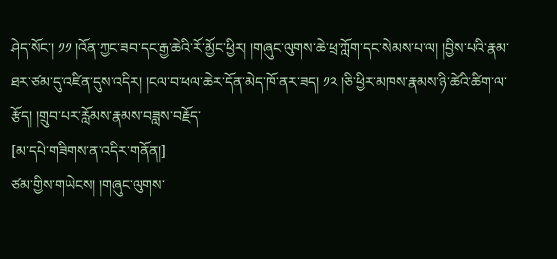ཤེད་སོང་། ༡༡ །འོན་ཀྱང་ཟབ་དང་རྒྱ་ཆེའི་རོ་མྱོང་ཕྱིར། །གཞུང་ལུགས་ཆེ་ཕྲ་ཀློག་དང་སེམས་པ་ལ། །བྱིས་པའི་རྣམ་ཐར་ཙམ་དུ་འཛིན་དུས་འདིར། །ངལ་བ་ཕལ་ཆེར་དོན་མེད་ཁོ་ནར་ཟད། ༡༢ །ཅི་ཕྱིར་མཁས་རྣམས་ཉི་ཚེའི་ཚིག་ལ་རྩོད། །གྲུབ་པར་རློམས་རྣམས་བཟླས་བརྗོད་
[མ་དཔེ་གཟིགས་ན་འདིར་གནོན།]
ཙམ་གྱིས་གཡེངས། །གཞུང་ལུགས་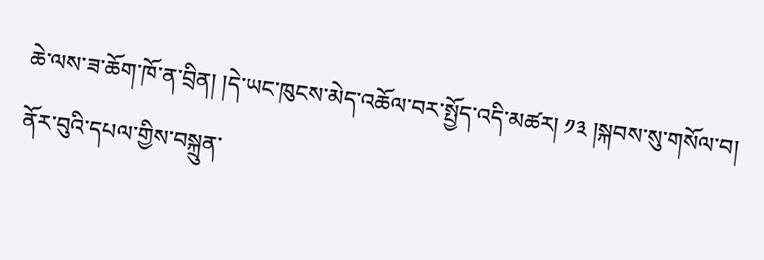ཆེ་ལས་ཟ་ཆོག་ཁོ་ན་བྲིན། །དེ་ཡང་ཁུངས་མེད་འཆོལ་བར་སྤྱོད་འདི་མཚར། ༡༣ །སྐབས་སུ་གསོལ་བ། ནོར་བུའི་དཔལ་གྱིས་བསྐྲུན་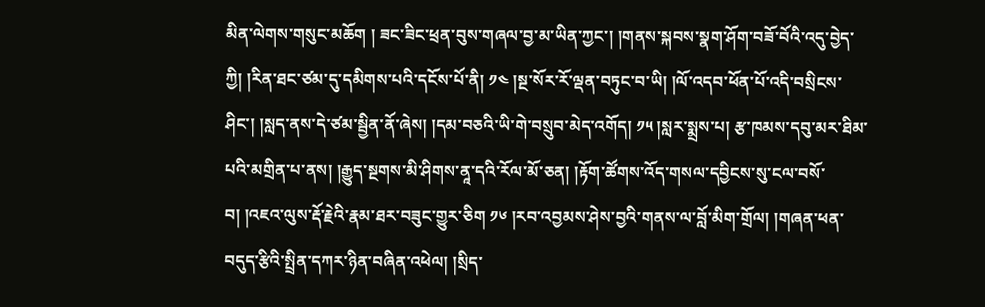མིན་ལེགས་གསུང་མཆོག ། ཟང་ཟིང་ཕྲན་བུས་གཞལ་བྱ་མ་ཡིན་ཀྱང་། །གནས་སྐབས་སྣག་ཤོག་བཟོ་བོའི་འདུ་བྱེད་ཀྱི། །རིན་ཐང་ཙམ་དུ་དམིགས་པའི་དངོས་པོ་ནི། ༡༤ །སྔ་སོར་རོ་ལྡན་བཏུང་བ་ཡི། །ལོ་འདབ་ཕོན་པོ་འདི་བསྲིངས་ཤིང་། །སླད་ནས་དེ་ཙམ་སྦྱིན་ནོ་ཞེས། །དམ་བཅའི་ཡི་གེ་བསྲུབ་མེད་འགོད། ༡༥ །སླར་སྨྲས་པ། རྩ་ཁམས་དབུ་མར་ཐིམ་པའི་མགྲིན་པ་ནས། །རྒྱུད་སྔགས་མི་ཤིགས་ནཱ་དའི་རོལ་མོ་ཅན། །རྟོག་ཚོགས་འོད་གསལ་དབྱིངས་སུ་ངལ་བསོ་བ། །འཇའ་ལུས་རྡོ་རྗེའི་རྣམ་ཐར་བཟུང་གྱུར་ཅིག ༡༦ །རབ་འབྱམས་ཤེས་བྱའི་གནས་ལ་བློ་མིག་གྲོལ། །གཞན་ཕན་བདུད་རྩིའི་སྤྲིན་དཀར་ཉིན་བཞིན་འཕེལ། །སྲིད་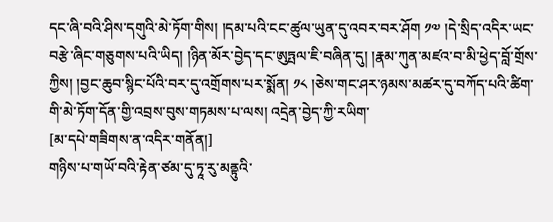དང་ཞི་བའི་ཤིས་དགུའི་མེ་ཏོག་གིས། །དམ་པའི་ངང་ཚུལ་ཡུན་དུ་འབར་བར་ཤོག ༡༧ །དེ་སྲིད་འདིར་ཡང་བརྩེ་ཞིང་གཅུགས་པའི་ཡིད། །ཉིན་མོར་བྱེད་དང་ཨུཏྤལ་ཇི་བཞིན་དུ། །རྣམ་ཀུན་མཛའ་བ་མི་ཕྱེད་བློ་གྲོས་ཀྱིས། །བྱང་ཆུབ་སྙིང་པོའི་བར་དུ་འགྲོགས་པར་སྨོན། ༡༨ །ཅེས་གང་ཤར་ཉམས་མཚར་དུ་བཀོད་པའི་ཚིག་གི་མེ་ཏོག་དོན་གྱི་འབྲས་བུས་གཏམས་པ་ལས། འདྲེན་བྱེད་ཀྱི་རཡིག་
[མ་དཔེ་གཟིགས་ན་འདིར་གནོན།]
གཉིས་པ་གཡོ་བའི་རྟེན་ཙམ་དུ་ཏཱ་རུ་མནྟུའི་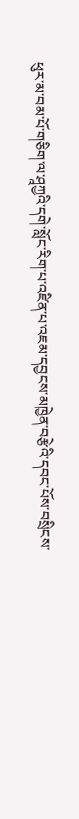ཕུར་མ་བམ་པོ་གཅིག་ལ་ཤཱཀྱའི་དགེ་སློང་རིག་པ་འཛིན་པ་འཇམ་དབྱངས་མཁྱེན་བརྩེའི་དབང་པོས་བསྲིངས་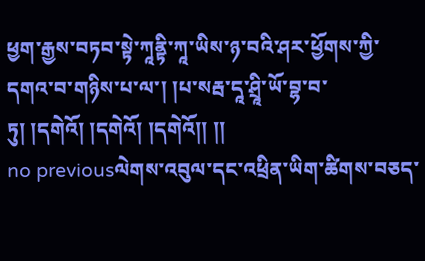ཕྱག་རྒྱས་བཏབ་སྟེ་ཀཱནྟི་ཀཱ་ཡིས་ཉ་བའི་ཤར་ཕྱོགས་ཀྱི་དགའ་བ་གཉིས་པ་ལ་། །པ་སརྦ་དཱ་ཤྲཱི་ཡོ་བྷ་བ་ཏུ། །དགེའོ། །དགེའོ། །དགེའོ།། །།
no previousལེགས་འབུལ་དང་འཕྲིན་ཡིག་ཚིགས་བཅད་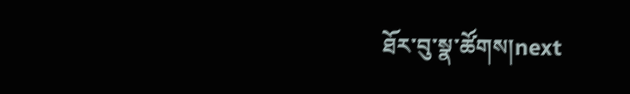ཐོར་བུ་སྣ་ཚོགས།next